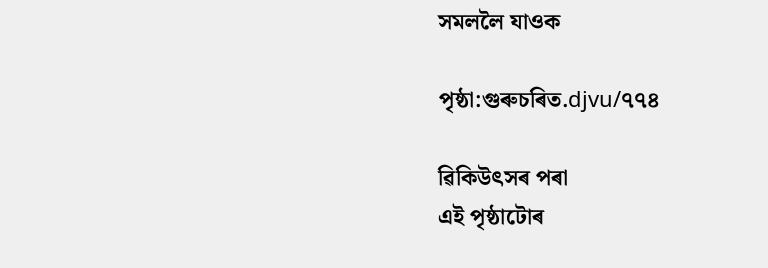সমললৈ যাওক

পৃষ্ঠা:গুৰুচৰিত.djvu/৭৭৪

ৱিকিউৎসৰ পৰা
এই পৃষ্ঠাটোৰ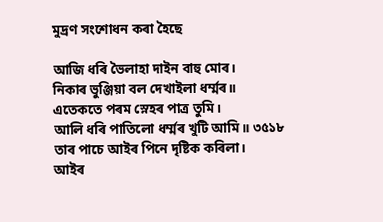মুদ্ৰণ সংশোধন কৰা হৈছে

আজি ধৰি ভৈলাহা দাইন বাহু মোৰ।
নিকাৰ ভুঞ্জিয়া বল দেখাইলা ধৰ্ম্মৰ॥
এতেকতে পৰম স্নেহৰ পাত্ৰ তুমি।
আলি ধৰি পাতিলো ধৰ্ম্মৰ খুটি আমি॥ ৩৫১৮
তাৰ পাচে আইৰ পিনে দৃষ্টিক কৰিলা।
আইৰ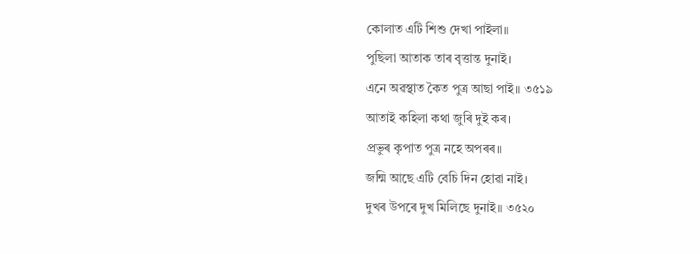কোলাত এটি শিশু দেখা পাইলা॥
পুছিলা আতাক তাৰ বৃত্তান্ত দুনাই।
এনে অৱস্থাত কৈত পুত্ৰ আছা পাই॥ ৩৫১৯
আতাই কহিলা কথা জুৰি দুই কৰ।
প্ৰভুৰ কৃপাত পুত্ৰ নহে অপৰৰ॥
জন্মি আছে এটি বেচি দিন হোৱা নাই।
দুখৰ উপৰে দুখ মিলিছে দুনাই॥ ৩৫২০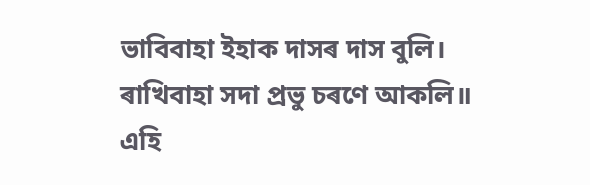ভাবিবাহা ইহাক দাসৰ দাস বুলি।
ৰাখিবাহা সদা প্ৰভু চৰণে আকলি॥
এহি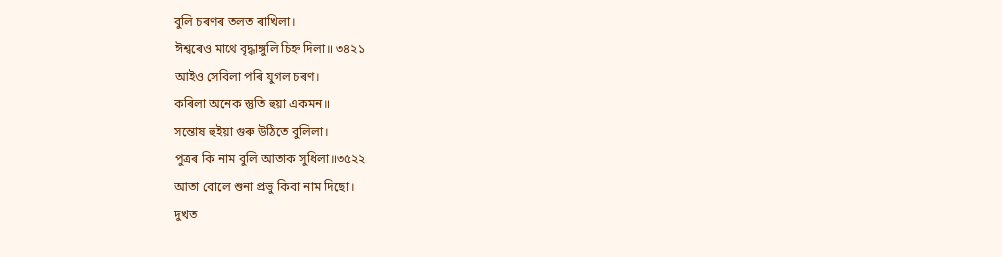বুলি চৰণৰ তলত ৰাখিলা।
ঈশ্বৰেও মাথে বৃদ্ধাঙ্গুলি চিহ্ন দিলা॥ ৩৪২১
আইও সেবিলা পৰি যুগল চৰণ।
কৰিলা অনেক স্তুতি হুয়া একমন॥
সন্তোষ হুইয়া গুৰু উঠিতে বুলিলা।
পুত্ৰৰ কি নাম বুলি আতাক সুধিলা॥৩৫২২
আতা বোলে শুনা প্ৰভু কিবা নাম দিছো।
দুখত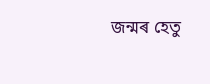জন্মৰ হেতু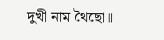দুখী নাম থৈছো॥